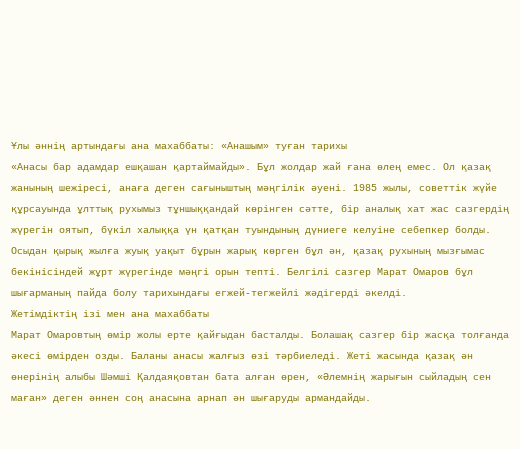Ұлы әннің артындағы ана махаббаты: «Анашым» туған тарихы
«Анасы бар адамдар ешқашан қартаймайды». Бұл жолдар жай ғана өлең емес. Ол қазақ жанының шежіресі, анаға деген сағыныштың мәңгілік әуені. 1985 жылы, советтік жүйе құрсауында ұлттық рухымыз тұншыққандай көрінген сәтте, бір аналық хат жас сазгердің жүрегін оятып, бүкіл халыққа үн қатқан туындының дүниеге келуіне себепкер болды. Осыдан қырық жылға жуық уақыт бұрын жарық көрген бұл ән, қазақ рухының мызғымас бекінісіндей жұрт жүрегінде мәңгі орын тепті. Белгілі сазгер Марат Омаров бұл шығарманың пайда болу тарихындағы егжей-тегжейлі жәдігерді әкелді.
Жетімдіктің ізі мен ана махаббаты
Марат Омаровтың өмір жолы ерте қайғыдан басталды. Болашақ сазгер бір жасқа толғанда әкесі өмірден озды. Баланы анасы жалғыз өзі тәрбиеледі. Жеті жасында қазақ ән өнерінің алыбы Шәмші Қалдаяқовтан бата алған өрен, «Әлемнің жарығын сыйладың сен маған» деген әннен соң анасына арнап ән шығаруды армандайды.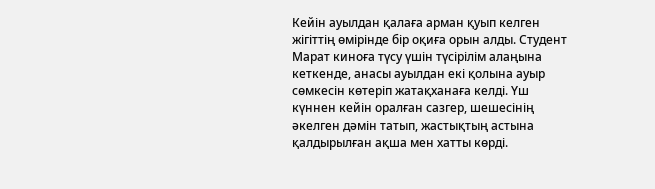Кейін ауылдан қалаға арман қуып келген жігіттің өмірінде бір оқиға орын алды. Студент Марат киноға түсу үшін түсірілім алаңына кеткенде, анасы ауылдан екі қолына ауыр сөмкесін көтеріп жатақханаға келді. Үш күннен кейін оралған сазгер, шешесінің әкелген дәмін татып, жастықтың астына қалдырылған ақша мен хатты көрді.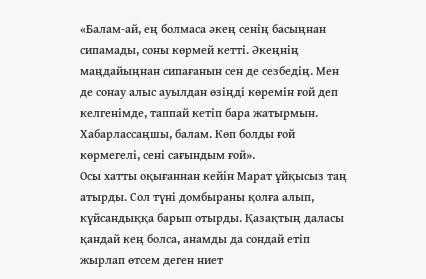«Балам-ай, ең болмаса әкең сенің басыңнан сипамады, соны көрмей кетті. Әкеңнің маңдайыңнан сипағанын сен де сезбедің. Мен де сонау алыс ауылдан өзіңді көремін ғой деп келгенімде, таппай кетіп бара жатырмын. Хабарлассаңшы, балам. Көп болды ғой көрмегелі, сені сағындым ғой».
Осы хатты оқығаннан кейін Марат ұйқысыз таң атырды. Сол түні домбыраны қолға алып, күйсандыққа барып отырды. Қазақтың даласы қандай кең болса, анамды да сондай етіп жырлап өтсем деген ниет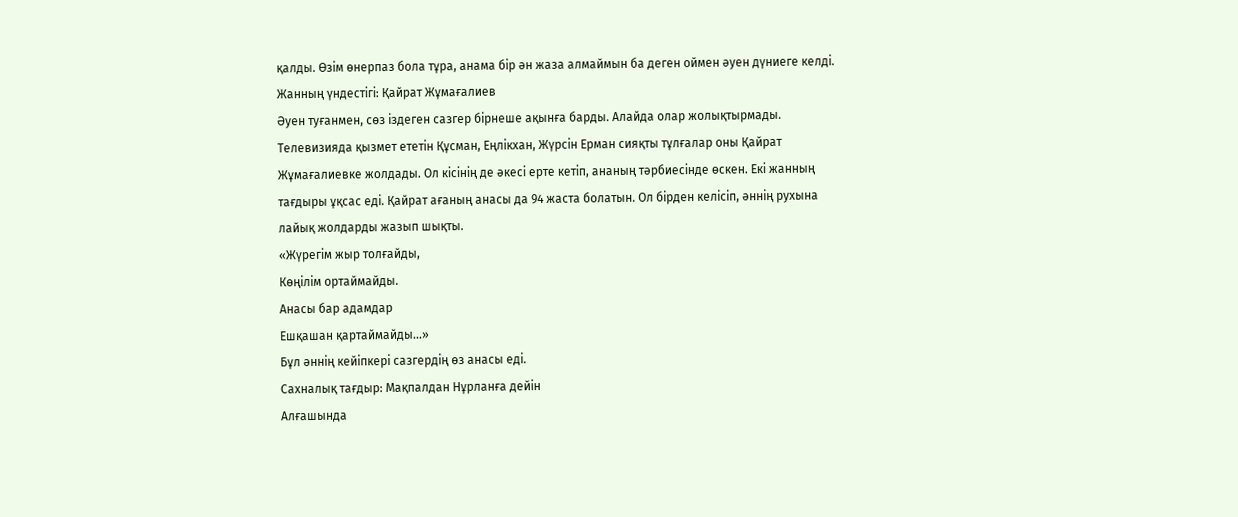қалды. Өзім өнерпаз бола тұра, анама бір ән жаза алмаймын ба деген оймен әуен дүниеге келді.
Жанның үндестігі: Қайрат Жұмағалиев
Әуен туғанмен, сөз іздеген сазгер бірнеше ақынға барды. Алайда олар жолықтырмады. Телевизияда қызмет ететін Құсман, Еңлікхан, Жүрсін Ерман сияқты тұлғалар оны Қайрат Жұмағалиевке жолдады. Ол кісінің де әкесі ерте кетіп, ананың тәрбиесінде өскен. Екі жанның тағдыры ұқсас еді. Қайрат ағаның анасы да 94 жаста болатын. Ол бірден келісіп, әннің рухына лайық жолдарды жазып шықты.
«Жүрегім жыр толғайды,
Көңілім ортаймайды.
Анасы бар адамдар
Ешқашан қартаймайды...»
Бұл әннің кейіпкері сазгердің өз анасы еді.
Сахналық тағдыр: Мақпалдан Нұрланға дейін
Алғашында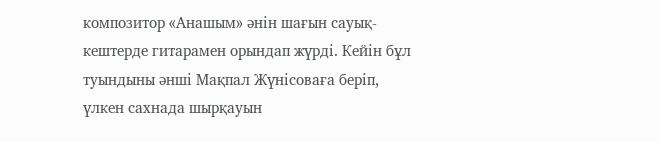композитор «Анашым» әнін шағын сауық-кештерде гитарамен орындап жүрді. Кейін бұл туындыны әнші Мақпал Жүнісоваға беріп, үлкен сахнада шырқауын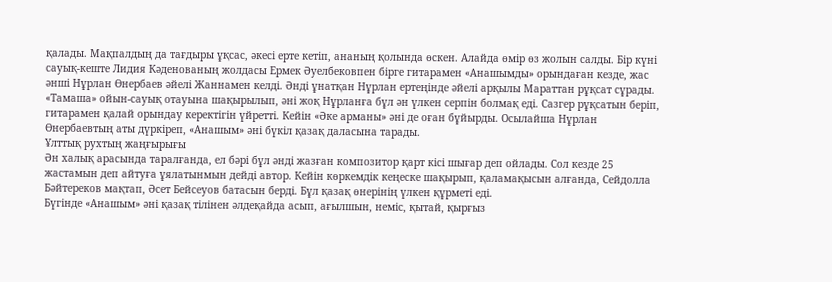қалады. Мақпалдың да тағдыры ұқсас, әкесі ерте кетіп, ананың қолында өскен. Алайда өмір өз жолын салды. Бір күні сауық-кеште Лидия Кәденованың жолдасы Ермек Әуелбековпен бірге гитарамен «Анашымды» орындаған кезде, жас әнші Нұрлан Өнербаев әйелі Жаннамен келді. Әнді ұнатқан Нұрлан ертеңінде әйелі арқылы Мараттан рұқсат сұрады. «Тамаша» ойын-сауық отауына шақырылып, әні жоқ Нұрланға бұл ән үлкен серпін болмақ еді. Сазгер рұқсатын беріп, гитарамен қалай орындау керектігін үйретті. Кейін «Әке арманы» әні де оған бұйырды. Осылайша Нұрлан Өнербаевтың аты дүркіреп, «Анашым» әні бүкіл қазақ даласына тарады.
Ұлттық рухтың жаңғырығы
Ән халық арасында таралғанда, ел бәрі бұл әнді жазған композитор қарт кісі шығар деп ойлады. Сол кезде 25 жастамын деп айтуға ұялатынмын дейді автор. Кейін көркемдік кеңеске шақырып, қаламақысын алғанда, Сейдолла Бәйтереков мақтап, Әсет Бейсеуов батасын берді. Бұл қазақ өнерінің үлкен құрметі еді.
Бүгінде «Анашым» әні қазақ тілінен әлдеқайда асып, ағылшын, неміс, қытай, қырғыз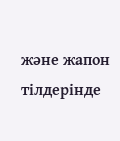және жапон тілдерінде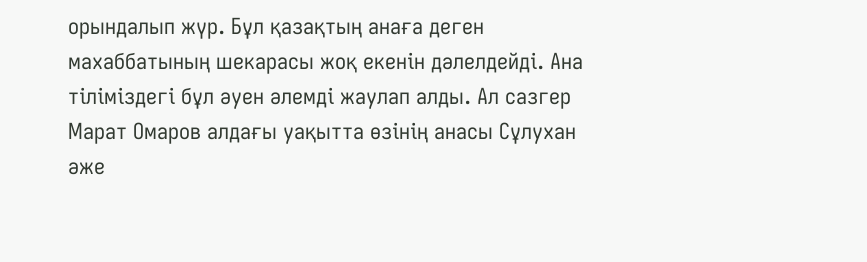орындалып жүр. Бұл қазақтың анаға деген махаббатының шекарасы жоқ екенін дәлелдейді. Ана тіліміздегі бұл әуен әлемді жаулап алды. Ал сазгер Марат Омаров алдағы уақытта өзінің анасы Сұлухан әже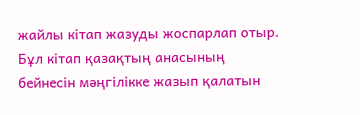жайлы кітап жазуды жоспарлап отыр. Бұл кітап қазақтың анасының бейнесін мәңгілікке жазып қалатын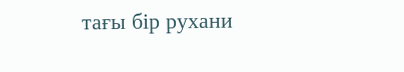тағы бір рухани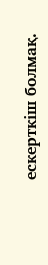ескерткіш болмақ.